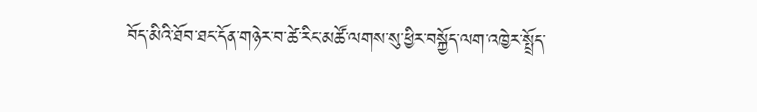བོད་མིའི་ཐོབ་ཐང་དོན་གཉེར་བ་ཚེ་རིང་མཚོ་ལགས་སུ་ཕྱིར་བསྐྱོད་ལག་འཁྱེར་སྤྲོད་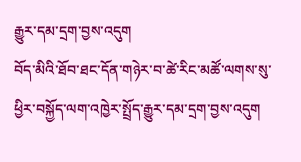རྒྱུར་དམ་དྲག་བྱས་འདུག
བོད་མིའི་ཐོབ་ཐང་དོན་གཉེར་བ་ཚེ་རིང་མཚོ་ལགས་སུ་ཕྱིར་བསྐྱོད་ལག་འཁྱེར་སྤྲོད་རྒྱུར་དམ་དྲག་བྱས་འདུག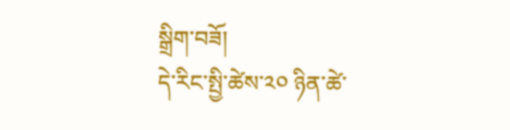སྒྲིག་བཟོ།
དེ་རིང་སྤྱི་ཚེས་༢༠ ཉིན་ཚེ་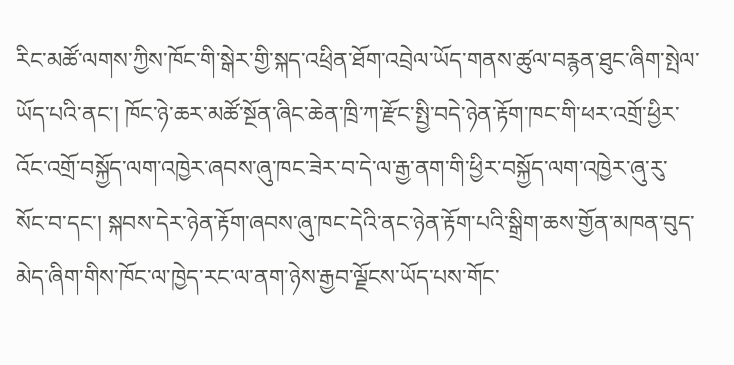རིང་མཚོ་ལགས་ཀྱིས་ཁོང་གི་སྒེར་གྱི་སྐད་འཕྲིན་ཐོག་འབྲེལ་ཡོད་གནས་ཚུལ་བརྙན་ཐུང་ཞིག་སྤེལ་ཡོད་པའི་ནང་། ཁོང་ཉེ་ཆར་མཚོ་སྔོན་ཞིང་ཆེན་ཁྲི་ཀ་རྫོང་སྤྱི་བདེ་ཉེན་རྟོག་ཁང་གི་ཕར་འགྲོ་ཕྱིར་འོང་འགྲོ་བསྐྱོད་ལག་འཁྱེར་ཞབས་ཞུ་ཁང་ཟེར་བ་དེ་ལ་རྒྱ་ནག་གི་ཕྱིར་བསྐྱོད་ལག་འཁྱེར་ཞུ་རུ་སོང་བ་དང་། སྐབས་དེར་ཉེན་རྟོག་ཞབས་ཞུ་ཁང་དེའི་ནང་ཉེན་རྟོག་པའི་སྒྲིག་ཆས་གྱོན་མཁན་བུད་མེད་ཞིག་གིས་ཁོང་ལ་ཁྱེད་རང་ལ་ནག་ཉེས་རྒྱབ་ལྗོངས་ཡོད་པས་གོང་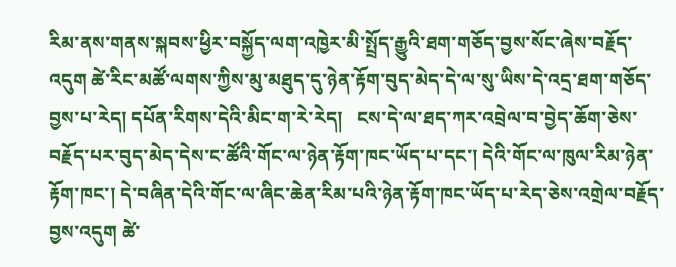རིམ་ནས་གནས་སྐབས་ཕྱིར་བསྐྱོད་ལག་འཁྱེར་མི་སྤྲོད་རྒྱུའི་ཐག་གཅོད་བྱས་སོང་ཞེས་བརྗོད་འདུག ཚེ་རིང་མཚོ་ལགས་ཀྱིས་མུ་མཐུད་དུ་ཉེན་རྟོག་བུད་མེད་དེ་ལ་སུ་ཡིས་དེ་འདྲ་ཐག་གཅོད་བྱས་པ་རེད། དཔོན་རིགས་དེའི་མིང་ག་རེ་རེད།   ངས་དེ་ལ་ཐད་ཀར་འབྲེལ་བ་བྱེད་ཆོག་ཅེས་བརྗོད་པར་བུད་མེད་དེས་ང་ཚོའི་གོང་ལ་ཉེན་རྟོག་ཁང་ཡོད་པ་དང་། དེའི་གོང་ལ་ཁུལ་རིམ་ཉེན་རྟོག་ཁང་། དེ་བཞིན་དེའི་གོང་ལ་ཞིང་ཆེན་རིམ་པའི་ཉེན་རྟོག་ཁང་ཡོད་པ་རེད་ཅེས་འགྲེལ་བརྗོད་བྱས་འདུག ཚེ་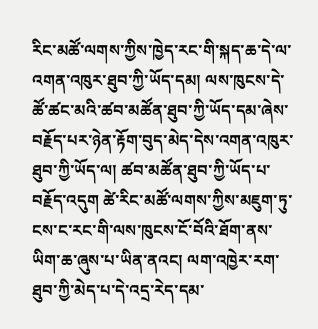རིང་མཚོ་ལགས་ཀྱིས་ཁྱེད་རང་གི་སྐད་ཆ་དེ་ལ་འགན་འཁུར་ཐུབ་ཀྱི་ཡོད་དམ། ལས་ཁུངས་དེ་ཚོ་ཚང་མའི་ཚབ་མཚོན་ཐུབ་ཀྱི་ཡོད་དམ་ཞེས་བརྗོད་པར་ཉེན་རྟོག་བུད་མེད་དེས་འགན་འཁུར་ཐུབ་ཀྱི་ཡོད་ལ། ཚབ་མཚོན་ཐུབ་ཀྱི་ཡོད་པ་བརྗོད་འདུག ཚེ་རིང་མཚོ་ལགས་ཀྱིས་མཇུག་ཏུ་ངས་ང་རང་གི་ལས་ཁུངས་ངོ་བོའི་ཐོག་ནས་ཡིག་ཆ་ཞུས་པ་ཡིན་ནའང། ལག་འཁྱེར་རག་ཐུབ་ཀྱི་མེད་པ་དེ་འདྲ་རེད་དམ་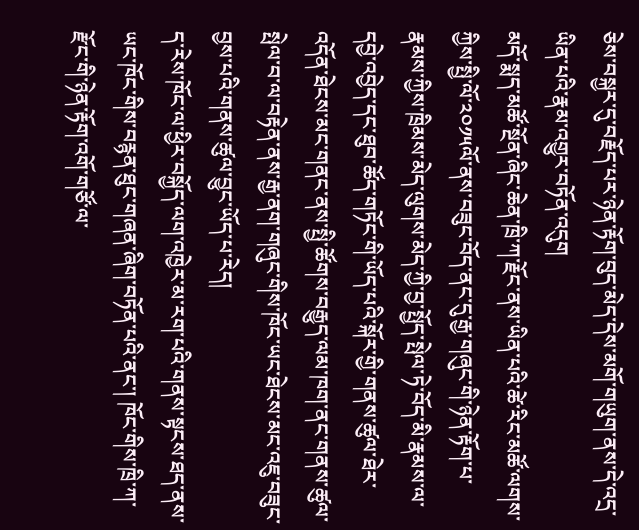ཅེས་བསྐྱར་དུ་བརྗོད་པར་ཉེན་རྟོག་བུད་མེད་དེས་མགོ་གཡུག་ནས་དེ་འདྲ་ཡིན་པའི་རྣམ་འགྱུར་བཏོན་འདུག
མདོ་སྨད་མཚོ་སྔོན་ཞིང་ཆེན་ཁྲི་ཀ་རྗོང་ནས་ཡིན་པའི་ཚེ་རིང་མཚོ་ལགས་ཀྱིས་སྤྱི་ལོ་༢༠༡༥ལོ་ནས་བཟུང་བོད་ནང་དུ་རྒྱ་གཞུང་གི་ཉེན་རྟོག་པ་རྣམས་ཀྱིས་ཁྲིམས་མེད་ལུགས་མེད་ཀྱི་བྱ་སྤྱོད་སྤེལ་ཏེ་བོད་མི་རྣམས་ལ་དབྱེ་འབྱེད་དང་ཐུབ་ཚོད་གཏོང་གི་ཡོད་པའི་སྐོར་གྱི་གནས་ཚུལ་ཐེར་འདོན་ཐེངས་མང་གནང་ནས་སྤྱི་ཚོགས་བརྒྱུད་ལམ་ཁག་ནང་གནས་ཚུལ་སྤེལ་བ་ལ་བརྟེན་ནས་རྒྱ་ནག་གཞུང་གིས་ཁོང་ཡང་ཐེངས་མང་འཇུ་བཟུང་བྱས་པའི་གནས་ཚུལ་བྱུང་ཡོད་པ་རེད།
ད་རེས་ཁོང་ལ་ཕྱིར་བསྐྱོད་ལག་འཁྱེར་མ་རག་པའི་གནས་སྟངས་ཐད་ནས་ཡང་ཁོང་གིས་བརྙན་ཐུང་གཞན་ཞིག་བཏོན་པའི་ནང་། ཁོང་གིས་ཁྲི་ཀ་རྫོང་གི་ཉེན་རྟོག་འགོ་གཙོ་ལ་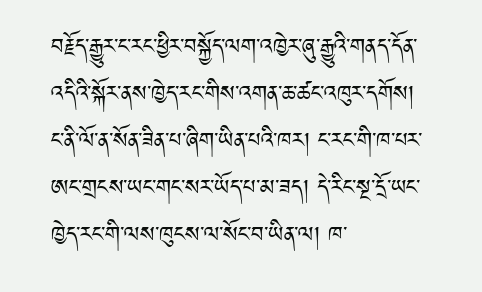བརྗོད་རྒྱུར་ང་རང་ཕྱིར་བསྐྱོད་ལག་འཁྱེར་ཞུ་རྒྱུའི་གནད་དོན་འདིའི་སྐོར་ནས་ཁྱེད་རང་གིས་འགན་ཆ་ཚང་འཁུར་དགོས། ང་ནི་ལོ་ན་སོན་ཟིན་པ་ཞིག་ཡིན་པའི་ཁར། ང་རང་གི་ཁ་པར་ཨང་གྲངས་ཡང་གང་སར་ཡོད་པ་མ་ཟད། དེ་རིང་སྔ་དྲོ་ཡང་ཁྱེད་རང་གི་ལས་ཁུངས་ལ་སོང་བ་ཡིན་ལ། ཁ་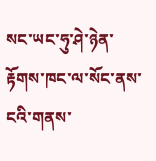སང་ཡང་ཧུ་ཤེ་ཉེན་རྟོགས་ཁང་ལ་སོང་ནས་ངའི་གནས་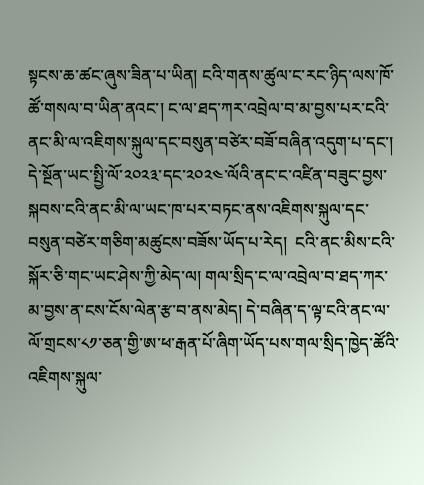སྟངས་ཆ་ཚང་ཞུས་ཟིན་པ་ཡིན། ངའི་གནས་ཚུལ་ང་རང་ཉིད་ལས་ཁོ་ཚོ་གསལ་བ་ཡིན་ནའང་། ང་ལ་ཐད་ཀར་འབྲེལ་བ་མ་བྱས་པར་ངའི་ནང་མི་ལ་འཇིགས་སྐུལ་དང་བསུན་བཙེར་བཟོ་བཞིན་འདུག་པ་དང་། དེ་སྔོན་ཡང་སྤྱི་ལོ་༢༠༢༣་དང་༢༠༢༤་ལོའི་ནང་ང་འཛིན་བཟུང་བྱས་སྐབས་ངའི་ནང་མི་ལ་ཡང་ཁ་པར་བཏང་ནས་འཇིགས་སྐུལ་དང་བསུན་བཙེར་གཅིག་མཚུངས་བཟོས་ཡོད་པ་རེད།  ངའི་ནང་མིས་ངའི་སྐོར་ཅི་གང་ཡང་ཤེས་ཀྱི་མེད་ལ། གལ་སྲིད་ང་ལ་འབྲེལ་བ་ཐད་ཀར་མ་བྱས་ན་ངས་ངོས་ལེན་རྩ་བ་ནས་མེད། དེ་བཞིན་ད་ལྟ་ངའི་ནང་ལ་ལོ་གྲངས་༨༡་ཅན་གྱི་ཨ་ཕ་རྒན་པོ་ཞིག་ཡོད་པས་གལ་སྲིད་ཁྱེད་ཚོའི་འཇིགས་སྐུལ་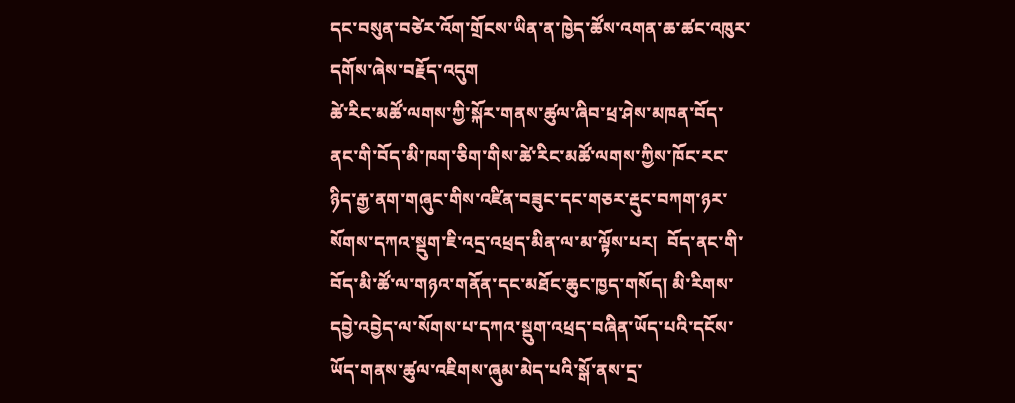དང་བསུན་བཙེར་འོག་གྲོངས་ཡིན་ན་ཁྱེད་ཚོས་འགན་ཆ་ཚང་འཁུར་དགོས་ཞེས་བརྗོད་འདུག
ཚེ་རིང་མཚོ་ལགས་ཀྱི་སྐོར་གནས་ཚུལ་ཞིབ་ཕྲ་ཤེས་མཁན་བོད་ནང་གི་བོད་མི་ཁག་ཅིག་གིས་ཚེ་རིང་མཚོ་ལགས་ཀྱིས་ཁོང་རང་ཉིད་རྒྱ་ནག་གཞུང་གིས་འཛིན་བཟུང་དང་གཅར་རྡུང་བཀག་ཉར་སོགས་དཀའ་སྡུག་ཇི་འདྲ་འཕྲད་མིན་ལ་མ་ལྟོས་པར།  བོད་ནང་གི་བོད་མི་ཚོ་ལ་གཉའ་གནོན་དང་མཐོང་ཆུང་ཁྱད་གསོད། མི་རིགས་དབྱེ་འབྱེད་ལ་སོགས་པ་དཀའ་སྡུག་འཕྲད་བཞིན་ཡོད་པའི་དངོས་ཡོད་གནས་ཚུལ་འཇིགས་ཞུམ་མེད་པའི་སྒོ་ནས་དྲ་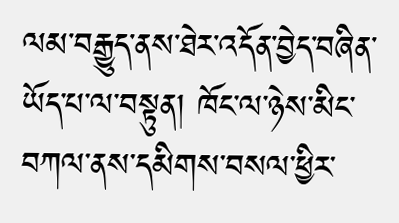ལམ་བརྒྱུད་ནས་ཐེར་འདོན་བྱེད་བཞིན་ཡོད་པ་ལ་བསྟུན། ཁོང་ལ་ཉེས་མིང་བཀལ་ནས་དམིགས་བསལ་ཕྱིར་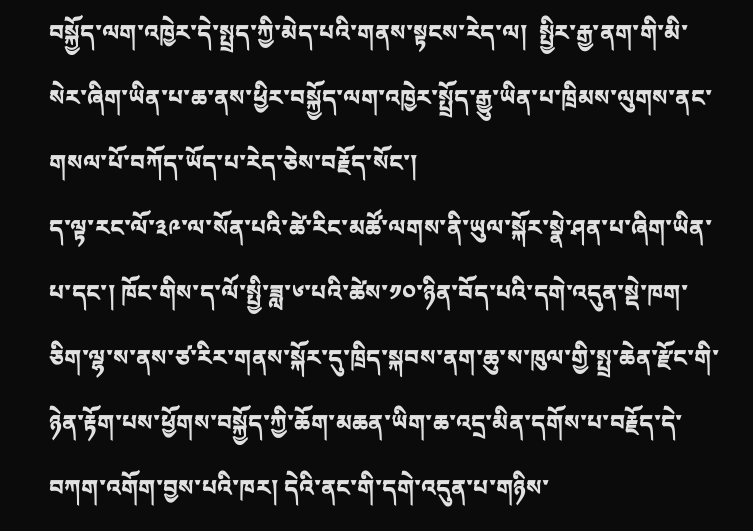བསྐྱོད་ལག་འཁྱེར་དེ་སྤྲད་ཀྱི་མེད་པའི་གནས་སྟངས་རེད་ལ།  སྤྱིར་རྒྱ་ནག་གི་མི་སེར་ཞིག་ཡིན་པ་ཆ་ནས་ཕྱིར་བསྐྱོད་ལག་འཁྱེར་སྤྲོད་རྒྱུ་ཡིན་པ་ཁྲིམས་ལུགས་ནང་གསལ་པོ་བཀོད་ཡོད་པ་རེད་ཅེས་བརྗོད་སོང་།
ད་ལྟ་རང་ལོ་༣༩་ལ་སོན་པའི་ཚེ་རིང་མཚོ་ལགས་ནི་ཡུལ་སྐོར་སྣེ་ཤན་པ་ཞིག་ཡིན་པ་དང་། ཁོང་གིས་ད་ལོ་སྤྱི་ཟླ་༦་པའི་ཚེས་༡༠་ཉིན་བོད་པའི་དགེ་འདུན་སྡེ་ཁག་ཅིག་ལྷ་ས་ནས་ཙ་རིར་གནས་སྐོར་དུ་ཁྲིད་སྐབས་ནག་ཆུ་ས་ཁུལ་གྱི་སྤྲ་ཆེན་རྫོང་གི་ཉེན་རྟོག་པས་ཕྱོགས་བསྐྱོད་ཀྱི་ཆོག་མཆན་ཡིག་ཆ་འདྲ་མིན་དགོས་པ་བརྗོད་དེ་བཀག་འགོག་བྱས་པའི་ཁར། དེའི་ནང་གི་དགེ་འདུན་པ་གཉིས་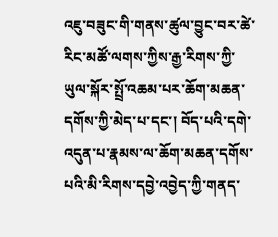འཇུ་བཟུང་གི་གནས་ཚུལ་བྱུང་བར་ཚེ་རིང་མཚོ་ལགས་ཀྱིས་རྒྱ་རིགས་ཀྱི་ཡུལ་སྐོར་སྤྲོ་འཆམ་པར་ཆོག་མཆན་དགོས་ཀྱི་མེད་པ་དང་། བོད་པའི་དགེ་འདུན་པ་རྣམས་ལ་ཆོག་མཆན་དགོས་པའི་མི་རིགས་དབྱེ་འབྱེད་ཀྱི་གནད་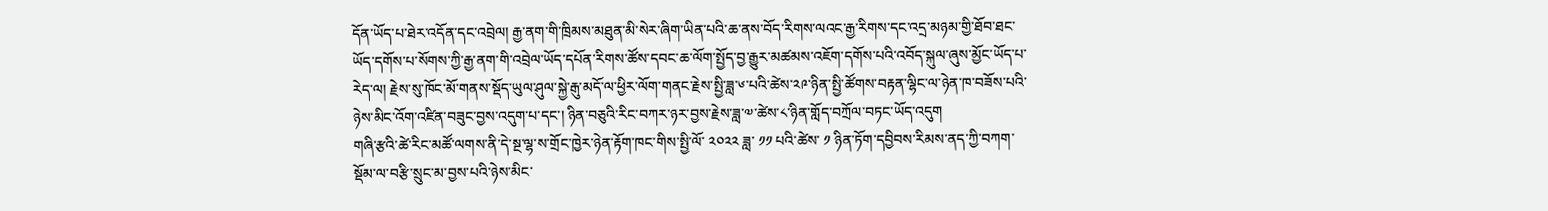དོན་ཡོད་པ་ཐེར་འདོན་དང་འབྲེལ། རྒྱ་ནག་གི་ཁྲིམས་མཐུན་མི་སེར་ཞིག་ཡིན་པའི་ཆ་ནས་བོད་རིགས་ལའང་རྒྱ་རིགས་དང་འདྲ་མཉམ་གྱི་ཐོབ་ཐང་ཡོད་དགོས་པ་སོགས་ཀྱི་རྒྱ་ནག་གི་འབྲེལ་ཡོད་དཔོན་རིགས་ཚོས་དབང་ཆ་ལོག་སྤྱོད་བྱ་རྒྱུར་མཚམས་འཇོག་དགོས་པའི་འབོད་སྐུལ་ཞུས་མྱོང་ཡོད་པ་རེད་ལ། རྗེས་སུ་ཁོང་མོ་གནས་སྡོད་ཡུལ་ཤུལ་སྐྱེ་རྒུ་མདོ་ལ་ཕྱིར་ལོག་གནང་རྗེས་སྤྱི་ཟླ་༦་པའི་ཚེས་༢༩་ཉིན་སྤྱི་ཚོགས་བརྟན་ལྷིང་ལ་ཉེན་ཁ་བཟོས་པའི་ཉེས་མིང་འོག་འཛིན་བཟུང་བྱས་འདུག་པ་དང་། ཉིན་བཅུའི་རིང་བཀར་ཉར་བྱས་རྗེས་ཟླ་༧་ཚེས་༨་ཉིན་གློད་བཀྲོལ་བཏང་ཡོད་འདུག
གཞི་རྩའི་ཚེ་རིང་མཚོ་ལགས་ནི་དེ་སྔ་ལྷ་ས་གྲོང་ཁྱེར་ཉེན་རྟོག་ཁང་གིས་སྤྱི་ལོ་ ༢༠༢༢ ཟླ་ ༡༡ པའི་ཚེས་ ༡ ཉིན་ཏོག་དབྱིབས་རིམས་ནད་ཀྱི་བཀག་སྡོམ་ལ་བརྩི་སྲུང་མ་བྱས་པའི་ཉེས་མིང་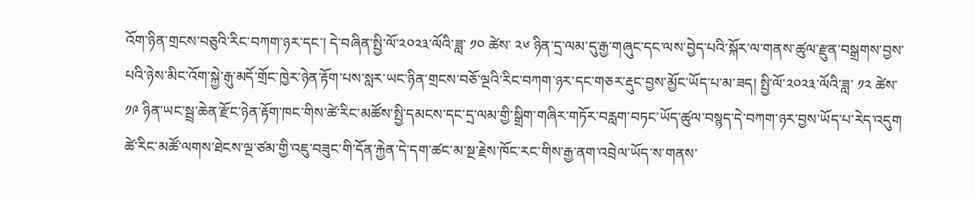འོག་ཉིན་གྲངས་བཅུའི་རིང་བཀག་ཉར་དང་། དེ་བཞིན་སྤྱི་ལོ་༢༠༢༣་ལོའི་ཟླ་ ༡༠ ཚེས་ ༢༦ ཉིན་དྲ་ལམ་དུ་རྒྱ་གཞུང་དང་ལས་བྱེད་པའི་སྐོར་ལ་གནས་ཚུལ་རྫུན་བསྒྲགས་བྱས་པའི་ཉེས་མིང་འོག་སྐྱེ་རྒུ་མདོ་གྲོང་ཁྱེར་ཉེན་རྟོག་པས་སླར་ཡང་ཉིན་གྲངས་བཅོ་ལྔའི་རིང་བཀག་ཉར་དང་གཅར་རྡུང་བྱས་མྱོང་ཡོད་པ་མ་ཟད། སྤྱི་ལོ་༢༠༢༣་ལོའི་ཟླ་ ༡༢ ཚེས་ ༡༩ ཉིན་ཡང་སྦྲ་ཆེན་རྫོང་ཉེན་རྟོག་ཁང་གིས་ཚེ་རིང་མཚོས་སྤྱི་དམངས་དང་དྲ་ལམ་གྱི་སྒྲིག་གཞིར་གཏོར་བརླག་བཏང་ཡོད་ཚུལ་བསྙད་དེ་བཀག་ཉར་བྱས་ཡོད་པ་རེད་འདུག ཚེ་རིང་མཚོ་ལགས་ཐེངས་ལྔ་ཙམ་གྱི་འཇུ་བཟུང་གི་དོན་རྐྱེན་དེ་དག་ཚང་མ་སྔ་རྗེས་ཁོང་རང་གིས་རྒྱ་ནག་འབྲེལ་ཡོད་ས་གནས་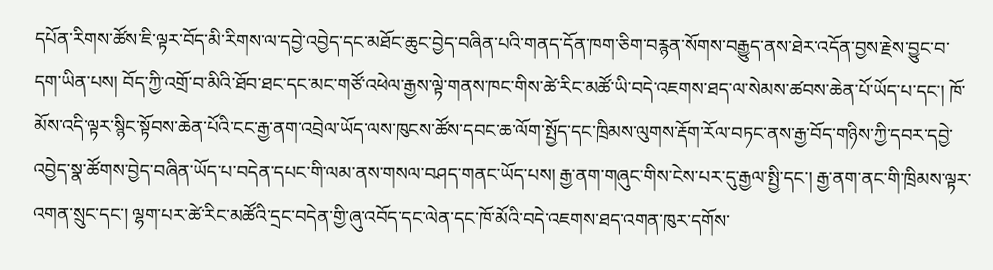དཔོན་རིགས་ཚོས་ཇི་ལྟར་བོད་མི་རིགས་ལ་དབྱེ་འབྱེད་དང་མཐོང་ཆུང་བྱེད་བཞིན་པའི་གནད་དོན་ཁག་ཅིག་བརྙན་སོགས་བརྒྱུད་ནས་ཐེར་འདོན་བྱས་རྗེས་བྱུང་བ་དག་ཡིན་པས། བོད་ཀྱི་འགྲོ་བ་མིའི་ཐོབ་ཐང་དང་མང་གཙོ་འཕེལ་རྒྱས་ལྟེ་གནས་ཁང་གིས་ཚེ་རིང་མཚོ་ཡི་བདེ་འཇགས་ཐད་ལ་སེམས་ཚབས་ཆེན་པོ་ཡོད་པ་དང་། ཁོ་མོས་འདི་ལྟར་སྙིང་སྟོབས་ཆེན་པོའི་ངང་རྒྱ་ནག་འབྲེལ་ཡོད་ལས་ཁུངས་ཚོས་དབང་ཆ་ལོག་སྤྱོད་དང་ཁྲིམས་ལུགས་རྡོག་རོལ་བཏང་ནས་རྒྱ་བོད་གཉིས་ཀྱི་དབར་དབྱེ་འབྱེད་སྣ་ཚོགས་བྱེད་བཞིན་ཡོད་པ་བདེན་དཔང་གི་ལམ་ནས་གསལ་བཤད་གནང་ཡོད་པས། རྒྱ་ནག་གཞུང་གིས་ངེས་པར་དུ་རྒྱལ་སྤྱི་དང་། རྒྱ་ནག་ནང་གི་ཁྲིམས་ལྟར་འགན་སྲུང་དང་། ལྷག་པར་ཚེ་རིང་མཚོའི་དྲང་བདེན་གྱི་ཞུ་འབོད་དང་ལེན་དང་ཁོ་མོའི་བདེ་འཇགས་ཐད་འགན་ཁུར་དགོས་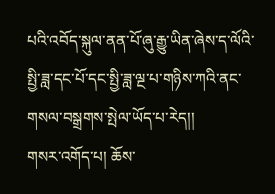པའི་འབོད་སྐུལ་ནན་པོ་ཞུ་རྒྱུ་ཡིན་ཞེས་ད་ལོའི་སྤྱི་ཟླ་དང་པོ་དང་སྤྱི་ཟླ་ལྔ་པ་གཉིས་ཀའི་ནང་གསལ་བསྒྲགས་སྤེལ་ཡོད་པ་རེད།།
གསར་འགོད་པ། ཆོས་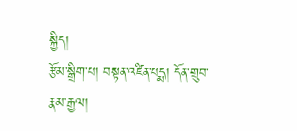སྐྱིད།
རྩོམ་སྒྲིག་པ། བསྟན་འཛིན་པདྨ། དོན་གྲུབ་རྣམ་རྒྱལ།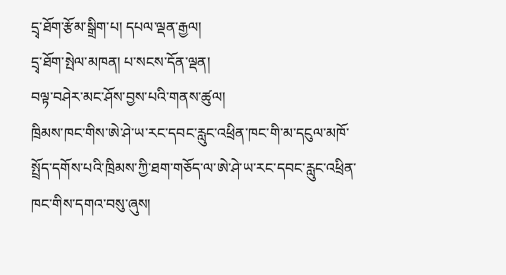དྲྭ་ཐོག་རྩོམ་སྒྲིག་པ། དཔལ་ལྡན་རྒྱལ།
དྲྭ་ཐོག་སྤེལ་མཁན། པ་སངས་དོན་ལྡན།
བལྟ་བཤེར་མང་ཤོས་བྱས་པའི་གནས་ཚུལ།
ཁྲིམས་ཁང་གིས་ཨེ་ཤེ་ཡ་རང་དབང་རླུང་འཕྲིན་ཁང་གི་མ་དངུལ་མཁོ་སྤྲོད་དགོས་པའི་ཁྲིམས་ཀྱི་ཐག་གཅོད་ལ་ཨེ་ཤེ་ཡ་རང་དབང་རླུང་འཕྲིན་ཁང་གིས་དགའ་བསུ་ཞུས།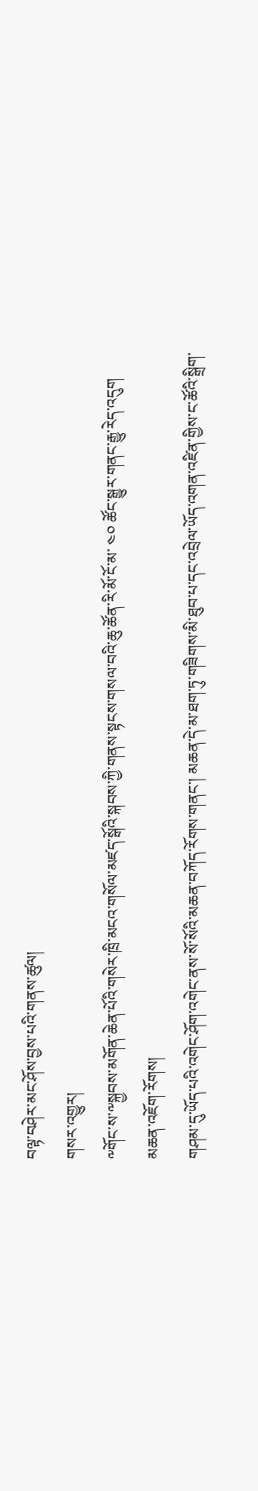བལྟ་བཤེར་མང་ཤོས་བྱས་པའི་གནས་ཚུལ།
གསར་འགྱུར།
༸གོང་ས་༸སྐྱབས་མགོན་ཆེན་པོའི་གསེར་ཁྲི་མངའ་གསོལ་མཛད་སྒོའི་སྐབས་ཀྱི་གནས་སྟངས་གསལ་བའི་ཆུ་ཚོན་རི་མོ་ངོ་མ་ ༤༠ ཚོང་སྒྱུར་གནང་རྒྱུ་རེད་འདུག
མཆན་འཇོག་རོགས།
གཤམ་དུ་ཡོད་པའི་འགེང་ཤོག་འགེང་ནས་སོ་སོའི་མཆན་བཀོད་རོགས་གནང་། མཆན་དེ་མ་ཐག་ཏུ་གཟིགས་མི་ཐུབ་པ་དང་འབྲེལ་ཡོད་འགན་འཛིན་གྱིས་ང་ཚོའི་སྒྲིག་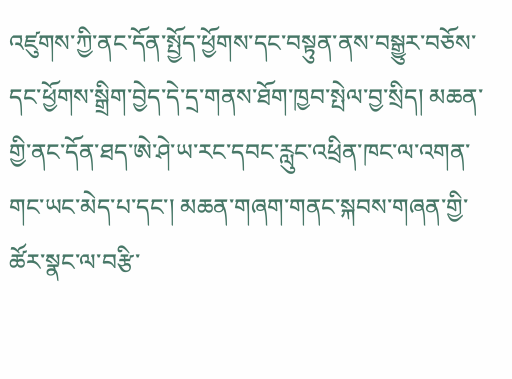འཛུགས་ཀྱི་ནང་དོན་སྤྱོད་ཕྱོགས་དང་བསྟུན་ནས་བསྒྱུར་བཅོས་དང་ཕྱོགས་སྒྲིག་བྱེད་དེ་དྲ་གནས་ཐོག་ཁྱབ་སྤེལ་བྱ་སྲིད། མཆན་གྱི་ནང་དོན་ཐད་ཨེ་ཤེ་ཡ་རང་དབང་རླུང་འཕྲིན་ཁང་ལ་འགན་གང་ཡང་མེད་པ་དང་། མཆན་གཞག་གནང་སྐབས་གཞན་གྱི་ཚོར་སྣང་ལ་བརྩི་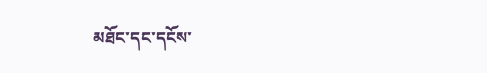མཐོང་དང་དངོས་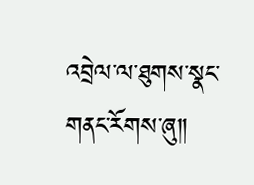འབྲེལ་ལ་ཐུགས་སྣང་གནང་རོགས་ཞུ༎